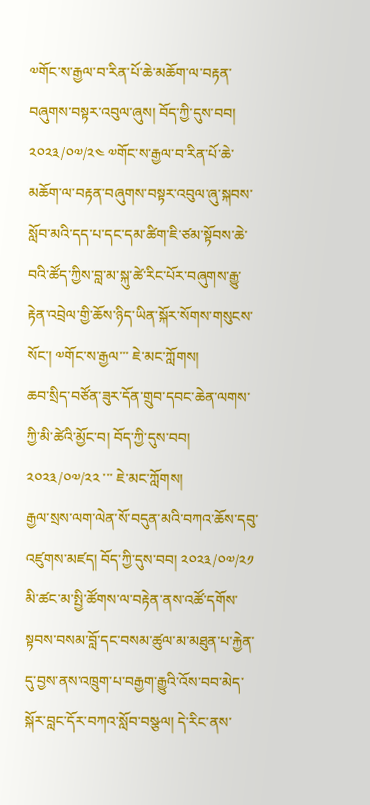༧གོང་ས་རྒྱལ་བ་རིན་པོ་ཆེ་མཆོག་ལ་བརྟན་བཞུགས་བསྟར་འབུལ་ཞུས། བོད་ཀྱི་དུས་བབ། ༢༠༢༣/༠༧/༢༤ ༧གོང་ས་རྒྱལ་བ་རིན་པོ་ཆེ་མཆོག་ལ་བརྟན་བཞུགས་བསྟར་འབུལ་ཞུ་སྐབས་སློབ་མའི་དད་པ་དང་དམ་ཚིག་ཇི་ཙམ་སྟོབས་ཆེ་བའི་ཚོད་ཀྱིས་བླ་མ་སྐུ་ཚེ་རིང་པོར་བཞུགས་རྒྱུ་རྟེན་འབྲེལ་གྱི་ཆོས་ཉིད་ཡིན་སྐོར་སོགས་གསུངས་སོང་། ༧གོང་ས་རྒྱལ་་་ ཇེ་མང་ཀློགས།
ཆབ་སྲིད་བཙོན་ཟུར་དོན་གྲུབ་དབང་ཆེན་ལགས་ཀྱི་མི་ཚེའི་མྱོང་བ། བོད་ཀྱི་དུས་བབ། ༢༠༢༣/༠༧/༢༢ ་་་ ཇེ་མང་ཀློགས།
རྒྱལ་སྲས་ལག་ལེན་སོ་བདུན་མའི་བཀའ་ཆོས་དབུ་འཛུགས་མཛད། བོད་ཀྱི་དུས་བབ། ༢༠༢༣/༠༧/༢༡ མི་ཚང་མ་སྤྱི་ཚོགས་ལ་བརྟེན་ནས་འཚོ་དགོས་སྟབས་བསམ་བློ་དང་བསམ་ཚུལ་མ་མཐུན་པ་རྐྱེན་དུ་བྱས་ནས་འཁྲུག་པ་བརྒྱག་རྒྱུའི་འོས་བབ་མེད་སྐོར་བླང་དོར་བཀའ་སློབ་བསྩལ། དེ་རིང་ནས་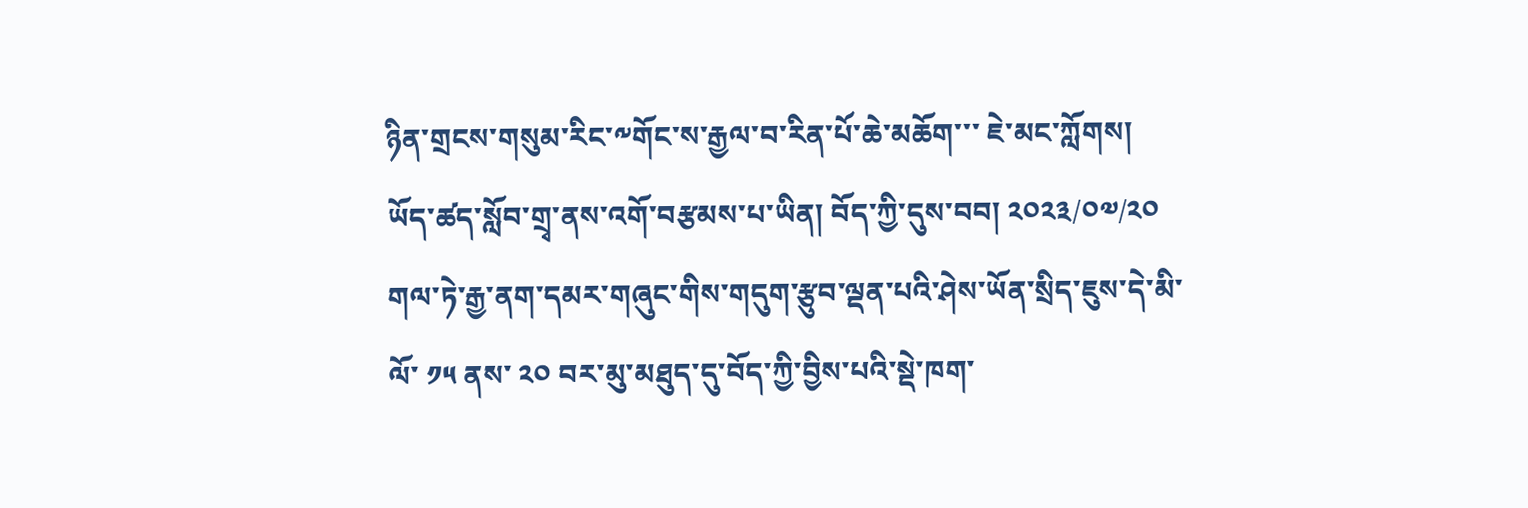ཉིན་གྲངས་གསུམ་རིང་༸གོང་ས་རྒྱལ་བ་རིན་པོ་ཆེ་མཆོག་་་ ཇེ་མང་ཀློགས།
ཡོད་ཚད་སློབ་གྲྭ་ནས་འགོ་བརྩམས་པ་ཡིན། བོད་ཀྱི་དུས་བབ། ༢༠༢༣/༠༧/༢༠ གལ་ཏེ་རྒྱ་ནག་དམར་གཞུང་གིས་གདུག་རྩུབ་ལྡན་པའི་ཤེས་ཡོན་སྲིད་ཇུས་དེ་མི་ལོ་ ༡༥ ནས་ ༢༠ བར་མུ་མཐུད་དུ་བོད་ཀྱི་བྱིས་པའི་སྡེ་ཁག་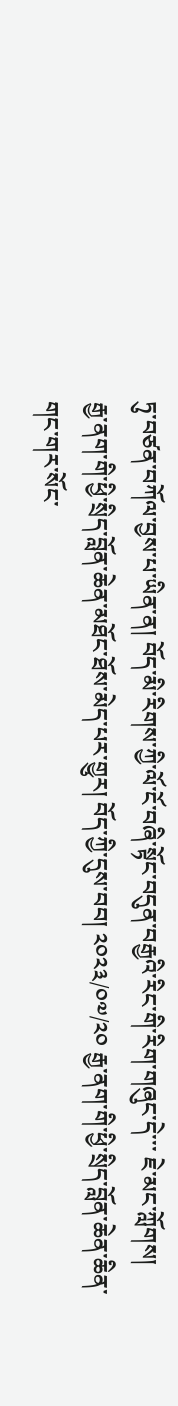ཏུ་བཙན་བཀོལ་བྱས་པ་ཡིན་ན། བོད་མི་རིགས་ཀྱི་ལོ་ངོ་བཞི་སྟོང་བདུན་བརྒྱའི་རིང་གི་རིག་གཞུང་དེ་་་ ཇེ་མང་ཀློགས།
རྒྱ་ནག་གི་ཕྱི་སྲིད་བློན་ཆེན་མཐོང་ཐོས་མེད་པར་གྱུར། བོད་ཀྱི་དུས་བབ། ༢༠༢༣/༠༧/༢༠ རྒྱ་ནག་གི་ཕྱི་སྲིད་བློན་ཆེན་ཆིན་གང་གར་སོང་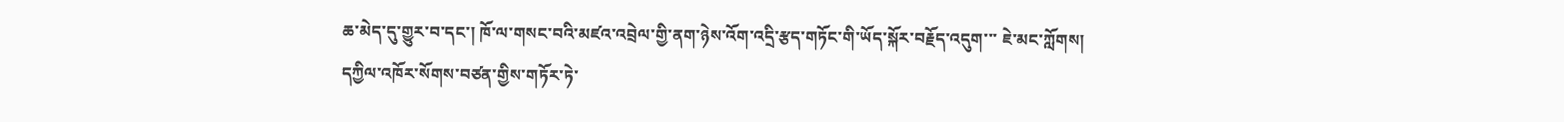ཆ་མེད་དུ་གྱུར་བ་དང་། ཁོ་ལ་གསང་བའི་མཛའ་འབྲེལ་གྱི་ནག་ཉེས་འོག་འདྲི་རྩད་གཏོང་གི་ཡོད་སྐོར་བརྗོད་འདུག་་་ ཇེ་མང་ཀློགས།
དཀྱིལ་འཁོར་སོགས་བཙན་གྱིས་གཏོར་ཏེ་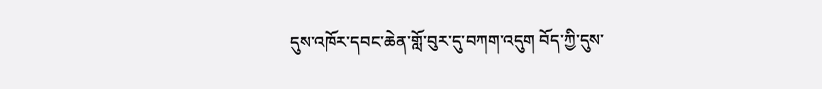དུས་འཁོར་དབང་ཆེན་གློ་བུར་དུ་བཀག་འདུག བོད་ཀྱི་དུས་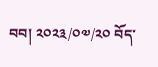བབ། ༢༠༢༣/༠༧/༢༠ བོད་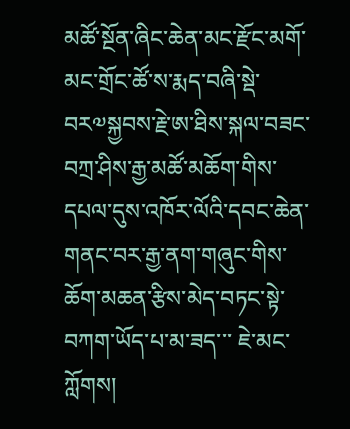མཚོ་སྔོན་ཞིང་ཆེན་མང་རྫོང་མགོ་མང་གྲོང་ཚོ་ས་རྨད་བཞི་སྡེ་བར༧སྐྱབས་རྗེ་ཨ་ཐིས་སྐལ་བཟང་བཀྲ་ཤིས་རྒྱ་མཚོ་མཆོག་གིས་དཔལ་དུས་འཁོར་ལོའི་དབང་ཆེན་གནང་བར་རྒྱ་ནག་གཞུང་གིས་ཆོག་མཆན་རྩིས་མེད་བཏང་སྟེ་བཀག་ཡོད་པ་མ་ཟད་་་ ཇེ་མང་ཀློགས།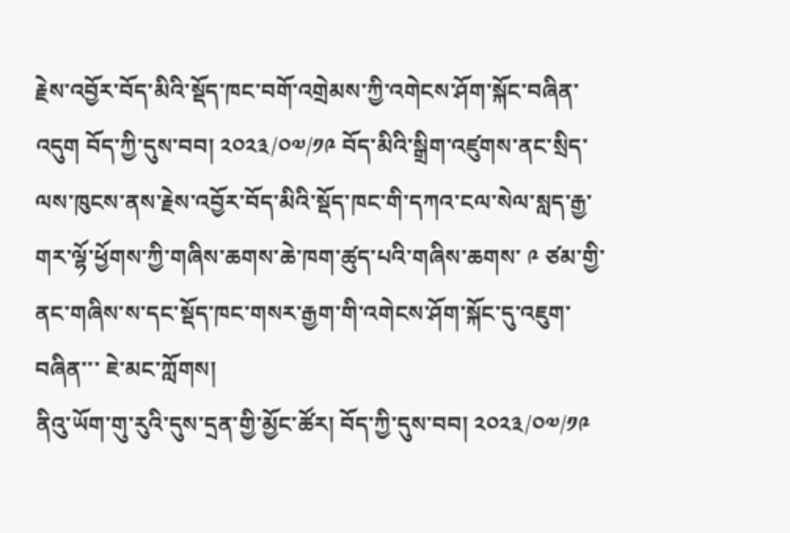རྗེས་འབྱོར་བོད་མིའི་སྡོད་ཁང་བགོ་འགྲེམས་ཀྱི་འགེངས་ཤོག་སྐོང་བཞིན་འདུག བོད་ཀྱི་དུས་བབ། ༢༠༢༣/༠༧/༡༩ བོད་མིའི་སྒྲིག་འཛུགས་ནང་སྲིད་ལས་ཁུངས་ནས་རྗེས་འབྱོར་བོད་མིའི་སྡོད་ཁང་གི་དཀའ་ངལ་སེལ་སླད་རྒྱ་གར་ལྷོ་ཕྱོགས་ཀྱི་གཞིས་ཆགས་ཆེ་ཁག་ཚུད་པའི་གཞིས་ཆགས་ ༩ ཙམ་གྱི་ནང་གཞིས་ས་དང་སྡོད་ཁང་གསར་རྒྱག་གི་འགེངས་ཤོག་སྐོང་དུ་འཇུག་བཞིན་་་ ཇེ་མང་ཀློགས།
ནིའུ་ཡོག་གུ་རུའི་དུས་དྲན་གྱི་མྱོང་ཚོར། བོད་ཀྱི་དུས་བབ། ༢༠༢༣/༠༧/༡༩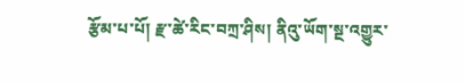རྩོམ་པ་པོ། རྫ་ཚེ་རིང་བཀྲ་ཤིས། ནིའུ་ཡོག་སྔ་འགྱུར་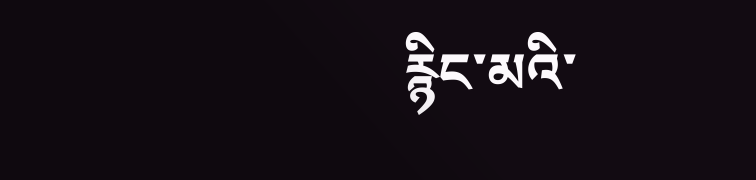རྙིང་མའི་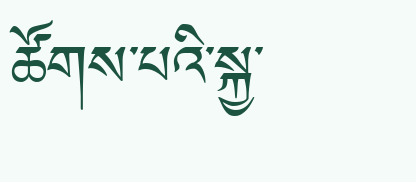ཚོགས་པའི་སྐྱ་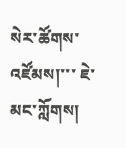སེར་ཚོགས་འཛོམས།་་་ ཇེ་མང་ཀློགས།